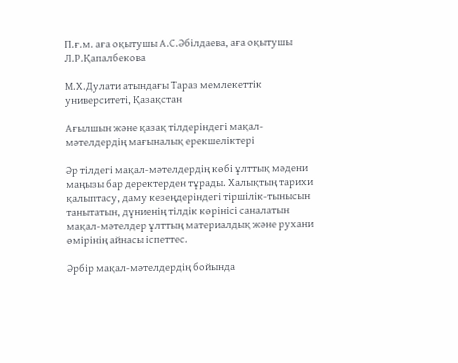П.ғ.м. аға оқытушы А.С.Әбілдаева, аға оқытушы Л.Р.Қапалбекова

М.Х.Дулати атындағы Тараз мемлекеттік университеті, Қазақстан

Ағылшын және қазақ тілдеріндегі мақал-мәтелдердің мағыналық ерекшеліктері

Әр тілдегі мақал-мәтелдердің көбі ұлттық мәдени маңызы бар деректерден тұрады. Халықтың тарихи қалыптасу, даму кезеңдеріндегі тіршілік-тынысын танытатын, дүниенің тілдік көрінісі саналатын мақал-мәтелдер ұлттың материалдық және рухани өмірінің айнасы іспеттес.

Әрбір мақал-мәтелдердің бойында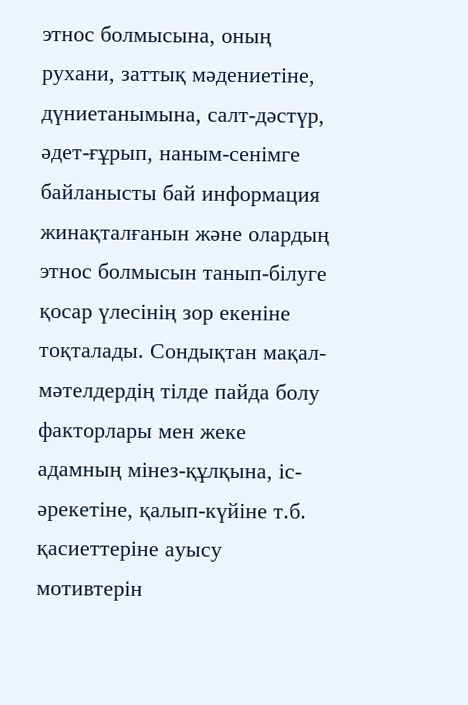этнос болмысына, оның рухани, заттық мәдениетіне, дүниетанымына, салт-дәстүр, әдет-ғұрып, наным-сенімге байланысты бай информация жинақталғанын және олардың этнос болмысын танып-білуге қосар үлесінің зор екеніне тоқталады. Сондықтан мақал-мәтелдердің тілде пайда болу факторлары мен жеке адамның мінез-құлқына, іс-әрекетіне, қалып-күйіне т.б. қасиеттеріне ауысу  мотивтерін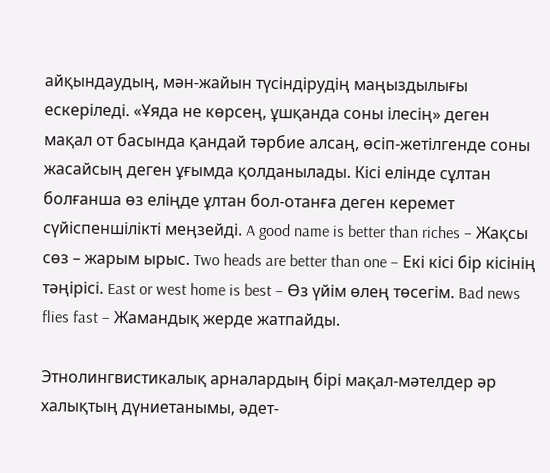айқындаудың, мән-жайын түсіндірудің маңыздылығы ескеріледі. «Ұяда не көрсең, ұшқанда соны ілесің» деген мақал от басында қандай тәрбие алсаң, өсіп-жетілгенде соны жасайсың деген ұғымда қолданылады. Кісі елінде сұлтан болғанша өз еліңде ұлтан бол-отанға деген керемет сүйіспеншілікті меңзейді. A good name is better than riches – Жақсы сөз – жарым ырыс. Two heads are better than one – Екі кісі бір кісінің тәңірісі. East or west home is best – Өз үйім өлең төсегім. Bad news flies fast – Жамандық жерде жатпайды.

Этнолингвистикалық арналардың бірі мақал-мәтелдер әр халықтың дүниетанымы, әдет-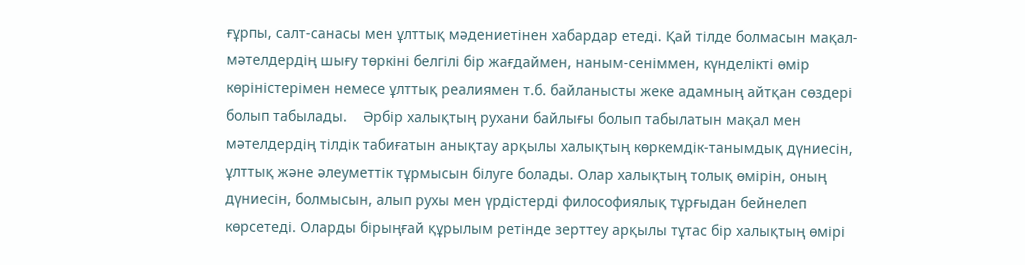ғұрпы, салт-санасы мен ұлттық мәдениетінен хабардар етеді. Қай тілде болмасын мақал-мәтелдердің шығу төркіні белгілі бір жағдаймен, наным-сеніммен, күнделікті өмір көріністерімен немесе ұлттық реалиямен т.б. байланысты жеке адамның айтқан сөздері болып табылады.    Әрбір халықтың рухани байлығы болып табылатын мақал мен мәтелдердің тілдік табиғатын анықтау арқылы халықтың көркемдік-танымдық дүниесін, ұлттық және әлеуметтік тұрмысын білуге болады. Олар халықтың толық өмірін, оның дүниесін, болмысын, алып рухы мен үрдістерді философиялық тұрғыдан бейнелеп көрсетеді. Оларды бірыңғай құрылым ретінде зерттеу арқылы тұтас бір халықтың өмірі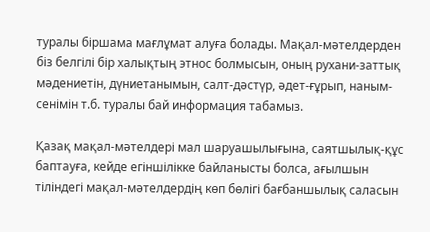туралы біршама мағлұмат алуға болады. Мақал-мәтелдерден біз белгілі бір халықтың этнос болмысын, оның рухани-заттық мәдениетін, дүниетанымын, салт-дәстүр, әдет-ғұрып, наным-сенімін т.б. туралы бай информация табамыз.

Қазақ мақал-мәтелдері мал шаруашылығына, саятшылық-құс баптауға, кейде егіншілікке байланысты болса, ағылшын тіліндегі мақал-мәтелдердің көп бөлігі бағбаншылық саласын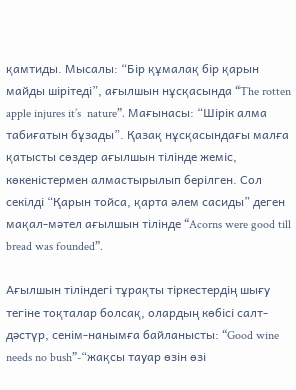қамтиды. Мысалы: “Бір құмалақ бір қарын майды шірітеді”, ағылшын нұсқасында “The rotten apple injures it’s  nature”. Мағынасы: “Шірік алма табиғатын бұзады”. Қазақ нұсқасындағы малға қатысты сөздер ағылшын тілінде жеміс, көкеністермен алмастырылып берілген. Сол секілді “Қарын тойса, қарта әлем сасиды” деген мақал-мәтел ағылшын тілінде “Acorns were good till bread was founded”.

Ағылшын тіліндегі тұрақты тіркестердің шығу тегіне тоқталар болсақ, олардың көбісі салт-дәстүр, сенім-нанымға байланысты: “Good wine needs no bush”-“жақсы тауар өзін өзі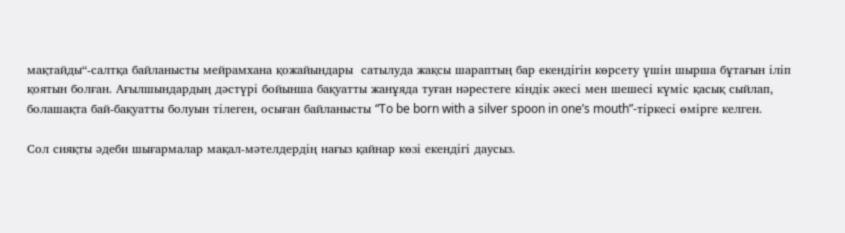мақтайды“-салтқа байланысты мейрамхана қожайындары  сатылуда жақсы шараптың бар екендігін көрсету үшін шырша бұтағын іліп қоятын болған. Ағылшындардың дәстүрі бойынша бақуатты жанұяда туған нәрестеге кіндік әкесі мен шешесі күміс қасық сыйлап, болашақта бай-бақуатты болуын тілеген, осыған байланысты “To be born with a silver spoon in one’s mouth”-тіркесі өмірге келген.

Сол сияқты әдеби шығармалар мақал-мәтелдердің нағыз қайнар көзі екендігі даусыз.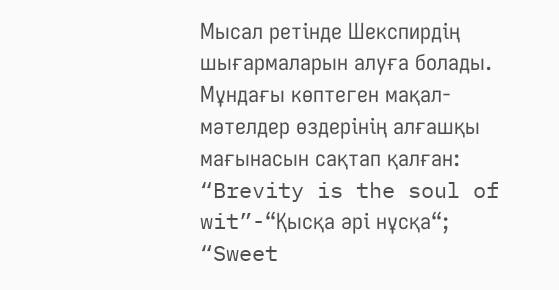Мысал ретінде Шекспирдің шығармаларын алуға болады.  Мұндағы көптеген мақал-мәтелдер өздерінің алғашқы  мағынасын сақтап қалған: “Brevity is the soul of wit”-“Қысқа әрі нұсқа“; “Sweet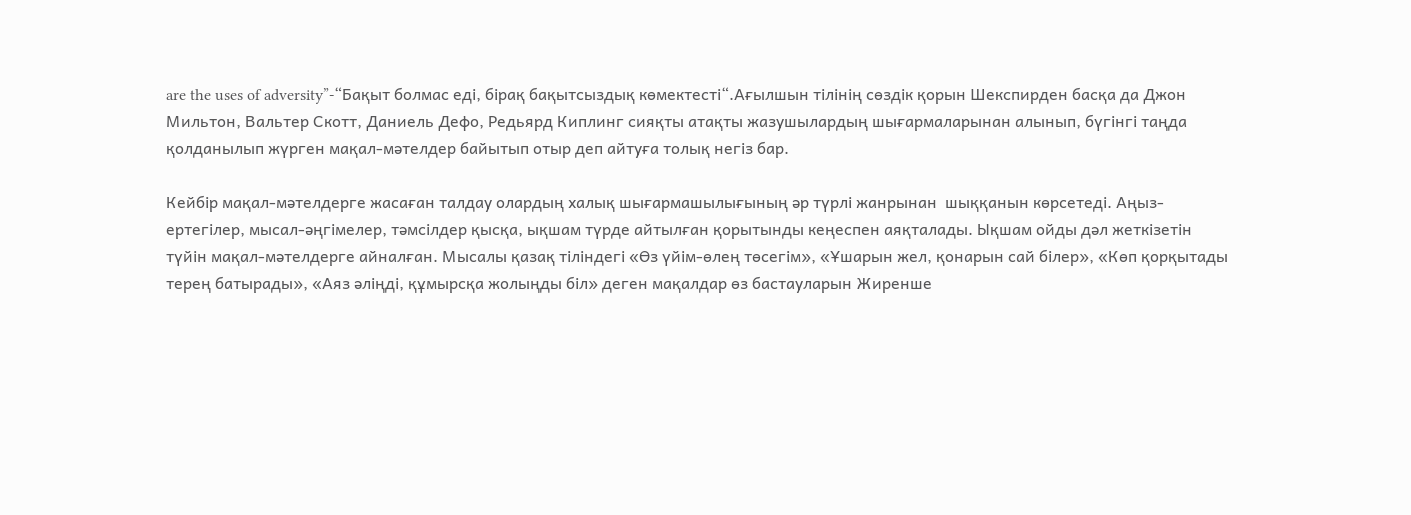are the uses of adversity”-“Бақыт болмас еді, бірақ бақытсыздық көмектесті“.Ағылшын тілінің сөздік қорын Шекспирден басқа да Джон Мильтон, Вальтер Скотт, Даниель Дефо, Редьярд Киплинг сияқты атақты жазушылардың шығармаларынан алынып, бүгінгі таңда қолданылып жүрген мақал-мәтелдер байытып отыр деп айтуға толық негіз бар.

Кейбір мақал-мәтелдерге жасаған талдау олардың халық шығармашылығының әр түрлі жанрынан  шыққанын көрсетеді. Аңыз-ертегілер, мысал-әңгімелер, тәмсілдер қысқа, ықшам түрде айтылған қорытынды кеңеспен аяқталады. Ықшам ойды дәл жеткізетін түйін мақал-мәтелдерге айналған. Мысалы қазақ тіліндегі «Өз үйім-өлең төсегім», «Ұшарын жел, қонарын сай білер», «Көп қорқытады терең батырады», «Аяз әліңді, құмырсқа жолыңды біл» деген мақалдар өз бастауларын Жиренше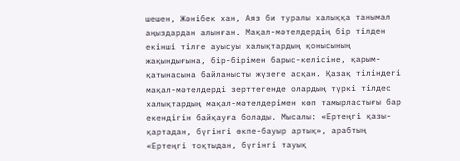шешен, Жәнібек хан, Аяз би туралы халыққа танымал аңыздардан алынған. Мақал-мәтелдердің бір тілден екінші тілге ауысуы халықтардың қонысының жақындығына, бір-бірімен барыс-келісіне, қарым-қатынасына байланысты жүзеге асқан. Қазақ тіліндегі мақал-мәтелдерді зерттегенде олардың түркі тілдес халықтардың мақал-мәтелдерімен көп тамырластығы бар екендігін байқауға болады. Мысалы: «Ертеңгі қазы-қартадан, бүгінгі өкпе-бауыр артық», арабтың «Ертеңгі тоқтыдан, бүгінгі тауық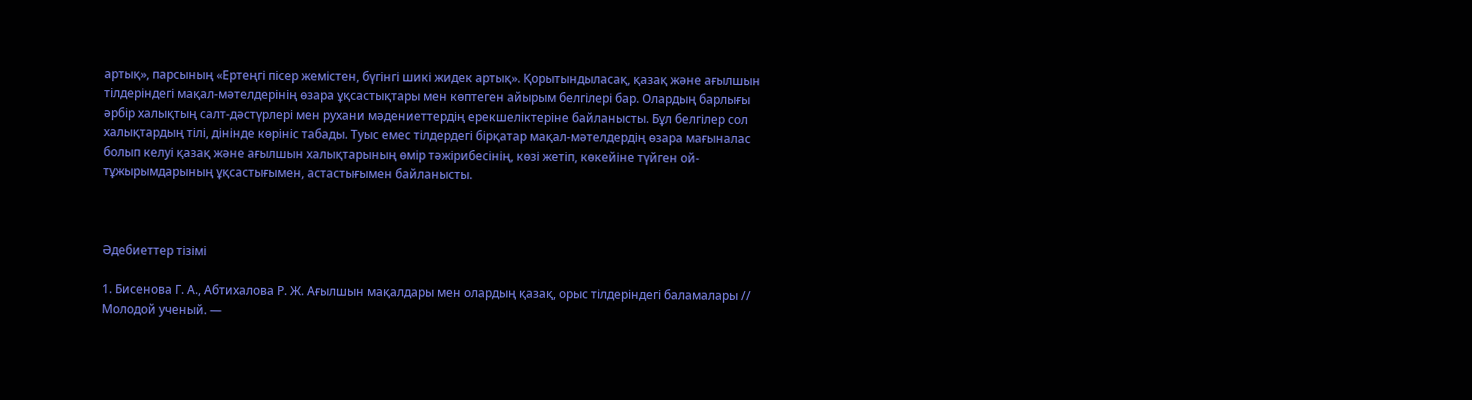артық», парсының «Ертеңгі пісер жемістен, бүгінгі шикі жидек артық». Қорытындыласақ, қазақ және ағылшын тілдеріндегі мақал-мәтелдерінің өзара ұқсастықтары мен көптеген айырым белгілері бар. Олардың барлығы әрбір халықтың салт-дәстүрлері мен рухани мәдениеттердің ерекшеліктеріне байланысты. Бұл белгілер сол халықтардың тілі, дінінде көрініс табады. Туыс емес тілдердегі бірқатар мақал-мәтелдердің өзара мағыналас болып келуі қазақ және ағылшын халықтарының өмір тәжірибесінің, көзі жетіп, көкейіне түйген ой-тұжырымдарының ұқсастығымен, астастығымен байланысты.



Әдебиеттер тізімі

1. Бисенова Г. А., Абтихалова Р. Ж. Ағылшын мақалдары мен олардың қазақ, орыс тілдеріндегі баламалары // Молодой ученый. —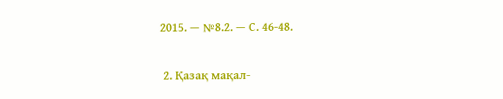2015. — №8.2. — С. 46-48.

 2. Қазақ мақал-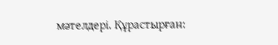мәтелдері. Құрастырған: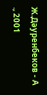Ж.Дәуренбеков - А ., 2001